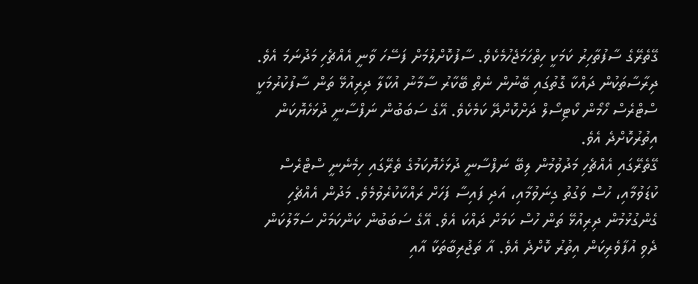ގޭތެރޭގެ ސާފުތާހިރު ކަމަކީ ހިތްހަމަޖެހުމެކެވެ. ސާފުކޮށްލުމަށް ފަސޭހަ ވާނީ އެއްޗެހި މަދުނަމަ އެވެ. ދިރާސާތަކުން ދައްކާ ގޮތުގައި ބޭނުން ނެތް ބޭކާރު ސާމާނު އުކާލާ ދިރިއުޅޭ ތަން ސާފުކުރުމަކީ ސްޓްރެސް ހޯމޯން ކޯޓިސޯލް ދަށްކޮށްދޭ ކަމެކެވެ. އޭގެ ސަބަބުން ނަފްސާނީ ދުޅަހެޔޮކަން އިތުރުކޮށްދެ އެވެ.
ގޭތެރޭގައި އެއްޗެހި މަދުވުމުން ލިބޭ ނަފްސާނީ ދުޅަހެޔޮކަމުގެ ތެރޭގައި ހިމެނެނީ ސްޓްރެސް ކުޑަވުމާއި، ހުސް ވަގުތު ގިނަވުމާއި، އަދި ފައިސާ ފަހަށް ރައްކާކުރެވުމެވެ. މަދުން އެއްޗެހި ގެންގުޅުމުން ދިރިއުޅޭ ތަން ހުސް ކަމަށް ދައްކަ އެވެ. އޭގެ ސަބަބުން ކަންކަމަށް ސަމާލުކަން ދެވި އުފާވެރިކަން އިތުރު ކޮށްދެ އެވެ. އާ ތަޖުރިބާތަކާ އާއި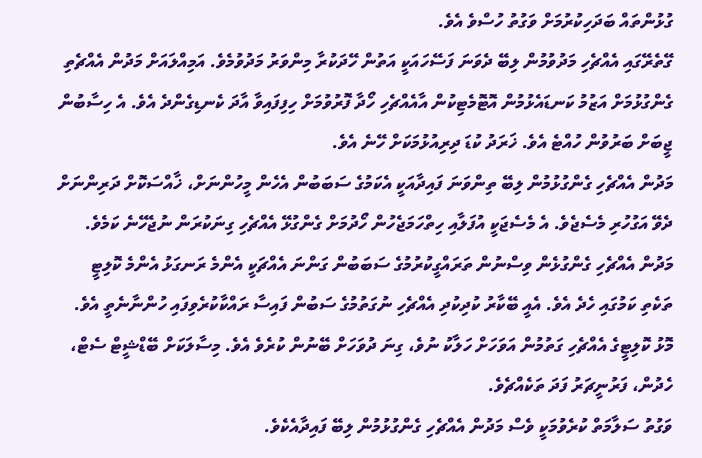ގުޅުންތައް ބަދަހިކުރުމަށް ވަގުތު ހުސްވެ އެވެ.
ގޭތެރޭގައި އެއްޗެހި މަދުވުމުން ލިބޭ ދެވަނަ ފަސޭހައަކީ އަތުން ހޭދަކުރާ މިންވަރު މަދުވުމެވެ. އަމިއްލައަށް މަދުން އެއްޗެތި ގެންގުޅުމަށް އަޒުމު ކަނޑައެޅުމުން އޮޓޮމެޓިކުން އާއެއްޗެހި ހޯދާ ފޮރުވުމަށް ހިފިފައިވާ އާދަ ކެނޑިގެންދެ އެވެ. އެ ހިސާބުން ޖީބަށް ބަރުވުން ހުއްޓެ އެވެ. ޚަރަދު ކުޑަ ދިރިއުޅުމަކަށް ހޭނެ އެވެ.
މަދުން އެއްޗެހި ގެންގުޅުމުން ލިބޭ ތިންވަނަ ފައިދާއަކީ އެކަމުގެ ސަބަބުން އެހެން މީހުންނަށް، ޚާއްސަކޮށް ދަރިންނަށް ދެވޭ އަގުހުރި މެސެޖެވެ. އެ މެސެޖަކީ އުފަލާއި ހިތްހަމަޖެހުން ހޯދުމަށް ގެންގުޅޭ އެއްޗެހި ގިނަކުރަން ނުޖެހޭނެ ކަމެވެ.
މަދުން އެއްޗެހި ގެންގުޅެން ވިސްނުން ތަރައްގީކުރުމުގެ ސަބަބުން ގަންނަ އެއްޗަކީ އެންމެ ރަނގަޅު އެންމެ ކޮލިޓީ ތަކެތި ކަމުގައި ހެދެ އެވެ. އެއީ ބޭކާރު ކުދިކުދި އެއްޗެހި ނުގަތުމުގެ ސަބުން ފައިސާ ރައްކާކުރެވިފައި ހުންނާނެތީ އެވެ. މޮޅު ކޮލިޓީގެ އެއްޗެހި ގަތުމުން އަވަހަށް ހަލާކު ނުވެ، ގިނަ ދުވަހަށް ބޭނުން ކުރެވެ އެވެ. މިސާލަކަށް ބޭޑްޝީޓް ސެޓް، ހެދުން، ފަރުނީޗަރު ފަދަ ތަކެއްޗެވެ.
ވަގުތު ސަލާމަތް ކުރެވުމަކީ ވެސް މަދުން އެއްޗެހި ގެންގުޅުމުން ލިބޭ ފައިދާއެކެވެ.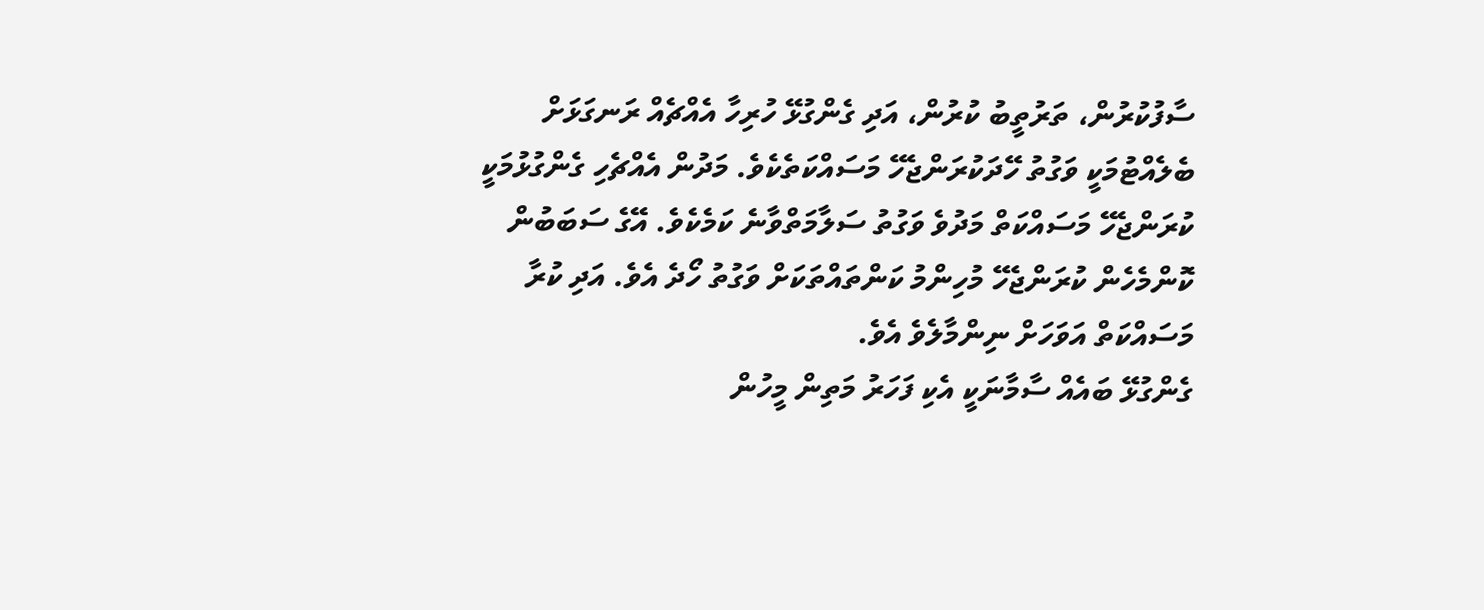ސާފުކުރުން، ތަރުތީބު ކުރުން، އަދި ގެންގުޅޭ ހުރިހާ އެއްޗެއް ރަނގަޅަށް ބެލެއްޓުމަކީ ވަގުތު ހޭދަކުރަންޖެހޭ މަސައްކަތެކެވެ. މަދުން އެއްޗެހި ގެންގުޅުމަކީ ކުރަންޖެހޭ މަސައްކަތް މަދުވެ ވަގުތު ސަލާމަތްވާނެ ކަމެކެވެ. އޭގެ ސަބަބުން ކޮންމެހެން ކުރަންޖެހޭ މުހިންމު ކަންތައްތަކަށް ވަގުތު ހޯދެ އެވެ. އަދި ކުރާ މަސައްކަތް އަވަހަށް ނިންމާލެވެ އެވެ.
ގެންގުޅޭ ބައެއް ސާމާނަކީ އެކި ފަހަރު މަތިން މީހުން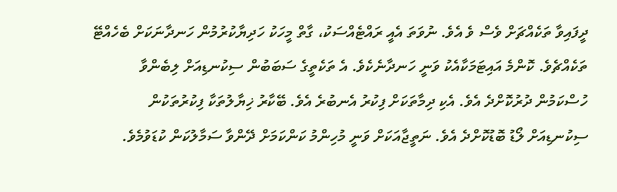ދީފައިވާ ތަކެއްޗަށް ވެސް ވެ އެވެ. ނުވަތަ އެއީ ރައްޓެއްސަކު، ގާތް މީހަކު ހަދިޔާކުރުމުން ހަނދާނަކަށް ބެހެއްޓޭ ތަކެއްޗެވެ. ކޮންމެ އައިޓަމަކާއެކު ވަނީ ހަނދާނެކެވެ. އެ ތަކެތީގެ ސަބަބުން ސިކުނޑިއަށް ލިބެންވާ ހުސްކަމުން ދުރުކޮށްދެ އެވެ. އެކި ދިމާތަކަށް ފިކުރު އެނބުރެ އެވެ. ބޭކާރު ޚިޔާލުތަކާ ފިކުރުތަކުން ސިކުނޑިއަށް ލޯޑު ބޮޑުކޮށްދެ އެވެ. ނަތީޖާއަކަށް ވަނީ މުހިންމު ކަންކަމަށް ދޭންވާ ސަމާލުކަން ކުޑަވުމެވެ.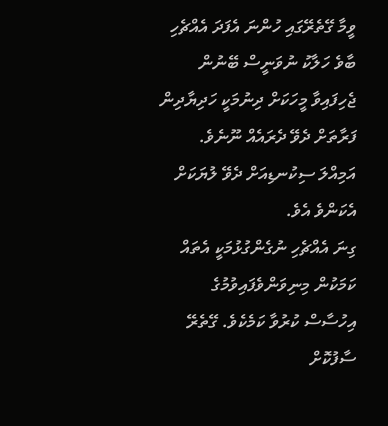ވީމާ ގޭތެރޭގައި ހުންނަ އެފަދަ އެއްޗެހި ބާވެ ހަލާކު ނުވަނީސް ބޭނުން ޖެހިފައިވާ މީހަކަށް ދިނުމަކީ ހަދިޔާދިން ފަރާތަށް ދެވޭ ދެރައެއް ނޫނެވެ. އަމިއްލަ ސިކުނޑިއަށް ދެވޭ ލުޔަކަށް އެކަންވެ އެވެ.
ގިނަ އެއްޗެހި ނުގެންގުޅުމަކީ އެތައް ކަމަކުން މިނިވަންވެފައިވުމުގެ އިހުސާސް ކުރުވާ ކަމެކެވެ. ގޭތެރޭ ސާފުކޮށް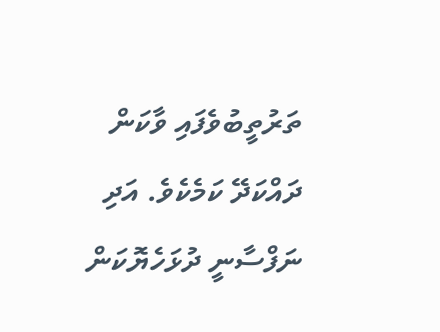ތަރުތީބުވެފައި ވާކަން ދައްކަދޭ ކަމެކެވެ. އަދި ނަފްސާނީ ދުޅަހެޔޮކަން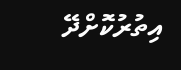އިތުރުކޮށްދޭ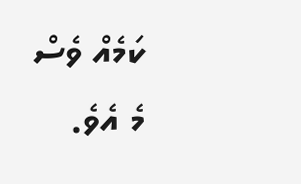ކަމެއް ވެސް މެ އެވެ.